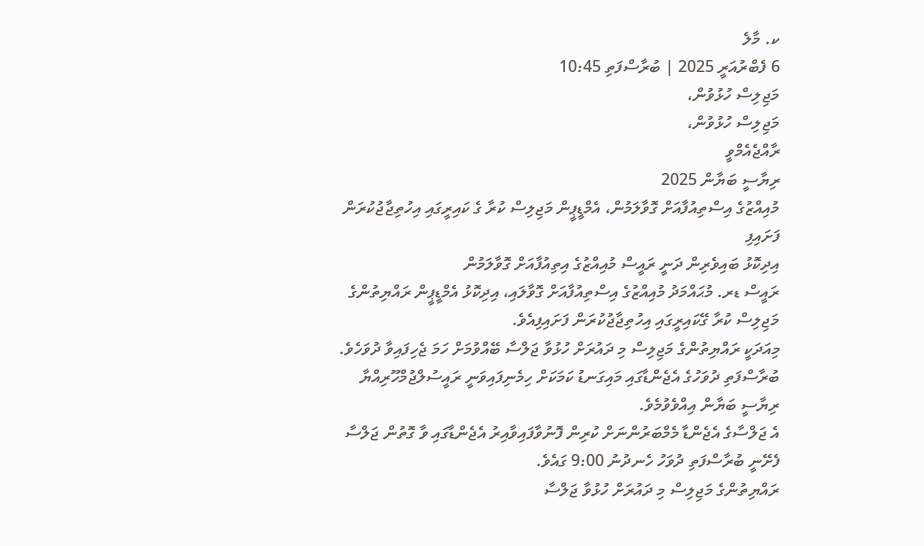ކ. މާލެ
6 ފެބްރުއަރީ 2025 | ބުރާސްފަތި 10:45
މަޖިލިސް ހުޅުވުން،
މަޖިލިސް ހުޅުވުން،
ރާއްޖެއެމްވީ
ރިޔާސީ ބަޔާން 2025
މުއިއްޒުގެ އިސްތިއުފާއަށް ގޮވާލަމުން، އެމްޑީޕީން މަޖިލިސް ކުރާ ގެ ކައިރީގައި އިހުތިޖާޖުކުރަން ފަށައިފި
އިދިކޮޅު ބައިވެރިން ދަނީ ރައީސް މުއިއްޒުގެ އިތިއުފާއަށް ގޮވާލަމުން
ރައީސް ޑރ. މުޙައްމަދު މުއިއްޒުގެ އިސްތިއުފާއަށް ގޮވާލައި، އިދިކޮޅު އެމްޑީޕީން ރައްޔިތުންގެ މަޖިލިސް ކުރާ ގޭކައިރީގައި އިހުތިޖާޖުކުރަން ފަށައިފިއެވެ.
މިއަދަކީ ރައްޔިތުންގެ މަޖިލިސް މި ދައުރަށް ހުޅުވާ ޖަލްސާ ބޭއްވުމަށް ހަމަ ޖެހިފައިވާ ދުވަހެވެ.
ބުރާސްފަތި ދުވަހުގެ އެޖެންޑާގައި މައިގަނޑު ކަމަކަށް ހިމެނިފައިވަނީ ރައީސުލްޖުމްހޫރިއްޔާ ރިޔާސީ ބަޔާން އިއްވެވުމެވެ.
އެ ޖަލްސާގެ އެޖެންޑާ މެމްބަރުންނަށް ކުރިން ފޮނުވާފައިވާއިރު އެޖެންޑާގައި ވާ ގޮތުން ޖަލްސާ ފެށޭނީ ބުރާސްފަތި ދުވަހު ހެނދުނު 9:00 ގައެވެ.
ރައްޔިތުންގެ މަޖިލިސް މި ދައުރަށް ހުޅުވާ ޖަލްސާ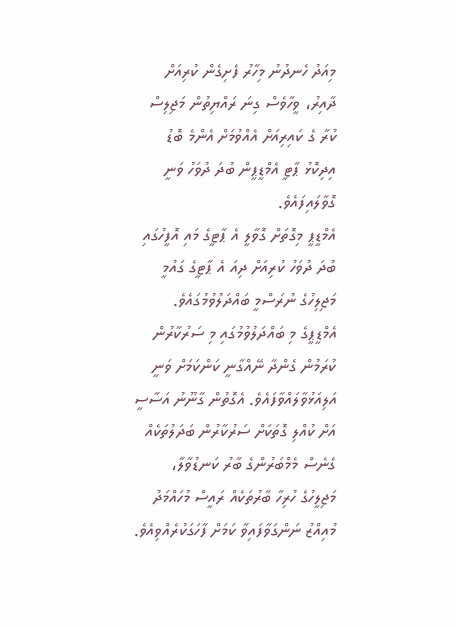މިއަދު ހެނދުނު މިހާރު ފެށިގެން ކުރިއަށް ދާއިރު، ވީހާވެސް ގިނަ ރައްޔިތުން މަޖިލިސް ކުރާ ގެ ކައިރިއަށް އެއްވުމަށް އެންމެ ބޮޑު އިދިކޮޅު ޕާޓީ އެމްޑީޕީން ބުދަ ދުވަހު ވަނީ ގޮވާލައިފައެވެ.
އެމްޑީޕީ މިގޮތަށް ގޮވާލީ އެ ޕާޓީގެ މައި އޮފީހުގައި ބުދަ ދުވަހު ކުރިއަށް ދިއަ އެ ޕާޓީގެ ގައުމީ މަޖިލިހުގެ ނުރަސްމީ ބައްދަލުވުމުގައެވެ.
އެމްޑީޕީގެ މި ބައްދަލުވުމުގައި މި ސަރުކާރުން ކުރަމުން ގެންދާ ނޭއްގާނީ ކަންކަމަށް ވަނީ އަލިއަޅުވާލައްވާފައެވެ. އެގޮތުން ގާނޫނު އަސާސީ އަށް ކުއްލި ގޮތަކަށް ސަރުކާރުން ބަދަލުތަކެއް ގެނެސް މެމްބަރުންގެ ބާރު ކަނޑުވާލާ، މަޖިލީހުގެ ހުރިހާ ބާރުތަކެއް ރައީސް މުހައްމަދު މުއިއްޒު ނަންގަވާފައިވާ ކަމަށް ފާހަގަކުރެއްވިއެވެ.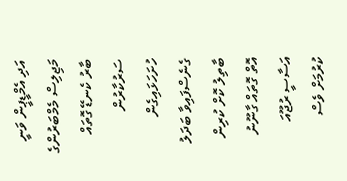އަދި އެމްޑީޕީން ވަނީ މަޖިލިސް މެމްބަރުންގެ ބާރު ކެނޑޭ ގޮތައް ސަރުކާރުން ހުށަހަޅައިގެން ގެނެސްފައިވާ ބަދަލު ބާތިލު ކޮށް ކުރިން އޮތް ގޮތައް ގާނޫނު އަސާސީ ރުޖޫއަ ކުރުމަށް ވެސް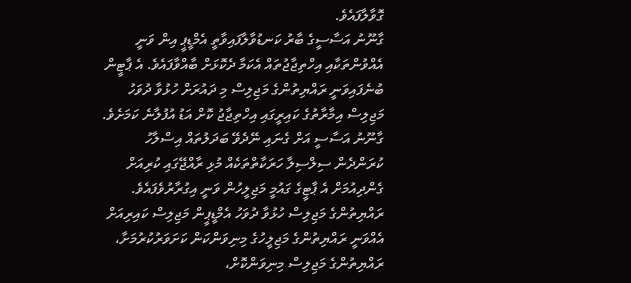ގޮވާލާފައެވެ.
ގާނޫނު އަސާސީގެ ބާރު ކަނޑުވާލާފައިވާތީ އެމްޑީޕީ އިން ވަނީ އެއްވުންތަކާއި އިހްތިޖާޖުތައް އެކަމާ ދެކޮޅަށް ބާއްވާފައެވެ. އެ ޕާޓީން ބުނެފައިވަނީ ރައްޔިތުންގެ މަޖިލިސް މި ދައުރަށް ހުޅުވާ ދުވަހު މަޖިލިސް އިމާރާތުގެ ކައިރީގައި އިހްތިޖާޖު ކޮށް އަޑު އުފުލާނެ ކަމަށެވެ.
ގާނޫނު އަސާސީ އަށް ގެނައި ނޭދެވޭ ބަދަލުތައް އިސްލާހު ކުރަންދެން ސިލްސިލާ ހަރަކާތްތަކެއް މުޅި ރާއްޖޭގައި ކުރިއަށް ގެންދިއުމަށް އެ ޕާޓީގެ ގައުމީ މަޖިލީހުން ވަނީ އިގުރާރުވެފައެވެ.
ރައްޔިތުންގެ މަޖިލިސް ހުޅުވާ ދުވަހު އެމްޑީޕީން މަޖިލިސް ކައިރިއަށް އެއްވަނީ ރައްޔިތުންގެ މަޖިލީހުގެ މިނިވަންކަން ކަށަވަރުކުރުމަށާ، ރައްޔިތުންގެ މަޖިލިސް މިނިވަންކޮށް،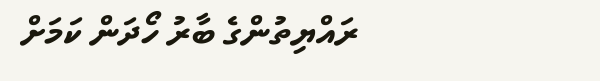ރައްޔިތުންގެ ބާރު ހޯދަން ކަމަށް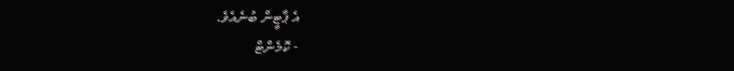އެ ޕާޓީން ބުނެއެވެ.
- ކޮމެންޓް